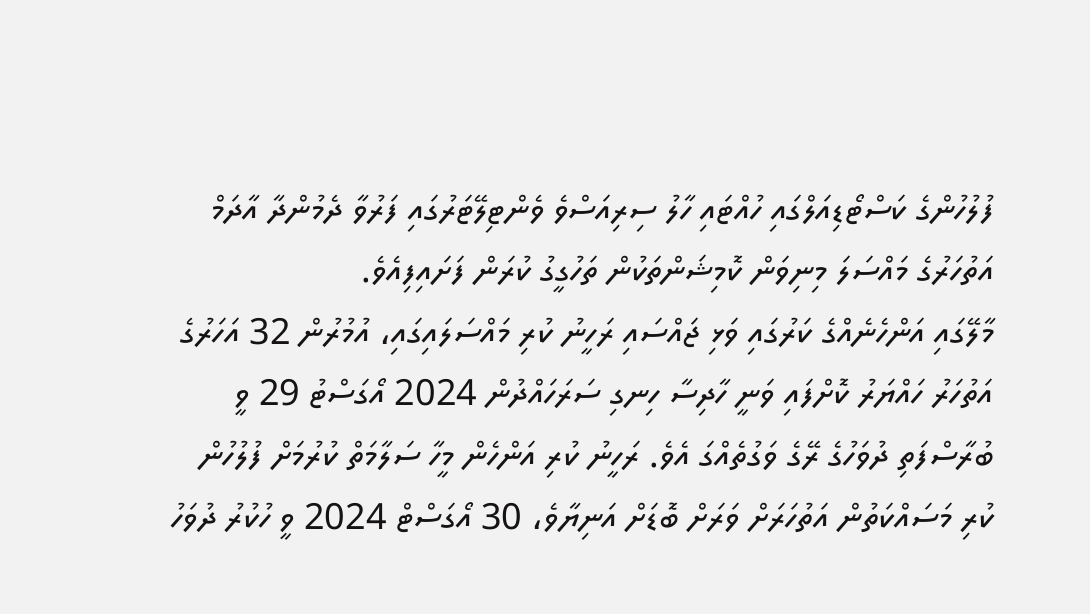ފުލުހުންގެ ކަސްޓޯޑިއަލްގައި ހުއްޓައި ހާލު ސިރިއަސްވެ ވެންޓިލޭޓަރުގައި ފަރުވާ ދެމުންދާ އާދަމް އަތުހަރުގެ މައްސަލަ މިނިވަން ކޮމިޝަންތަކުން ތަހުގީގު ކުރަން ފަށައިފިއެވެ.
މާލޭގައި އަންހެނެއްގެ ކަރުގައި ވަޅި ޖައްސައި ރަހީނު ކުރި މައްސަލައިގައި، އުމުރުން 32 އަހަރުގެ އަތުހަރު ހައްޔަރު ކޮށްފައި ވަނީ ހާދިސާ ހިނގި ސަރަހައްދުން 2024 އޯގަސްޓު 29 ވީ ބުރާސްފަތި ދުވަހުގެ ރޭގެ ވަގުތެއްގަ އެވެ. ރަހީނު ކުރި އަންހެން މީހާ ސަލާމަތް ކުރުމަށް ފުލުހުން ކުރި މަސައްކަތުން އަތުހަރަށް ވަރަށް ބޮޑަށް އަނިޔާވެ، 30 އޯގަސްޓް 2024 ވީ ހުކުރު ދުވަހު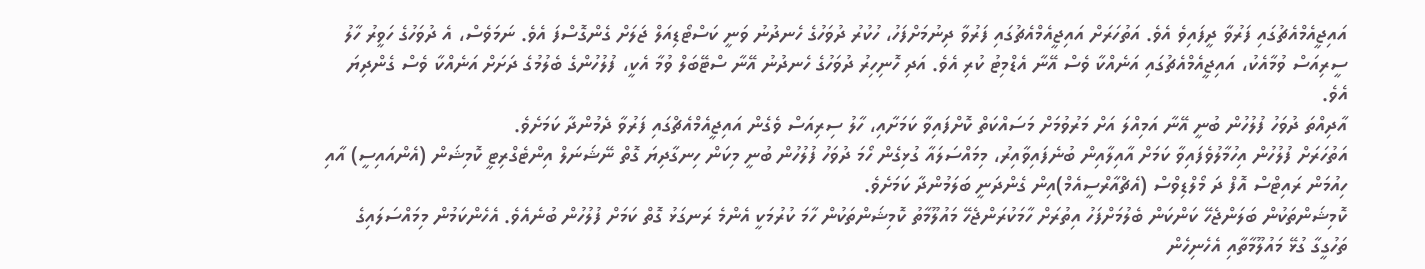އައިޖީއެމްއެޗުގައި ފަރުވާ ދީފައިވެ އެވެ. އަތުހަރަށް އައިޖީއެމްއެޗުގައި ފަރުވާ ދިނުމަށްފަހު، ހުކުރު ދުވަހުގެ ހެނދުނު ވަނީ ކަސްޓޯޑިއަލް ޖަލަށް ގެންގޮސްފަ އެވެ. ނަމަވެސް، އެ ދުވަހުގެ ހަވީރު ހާލު ސީރިއަސް ވުމާއެކު، އައިޖީއެމްއެޗުގައި އަނެއްކާ ވެސް އޭނާ އެޑްމިޓު ކުރި އެވެ. އަދި ހޮނިހިރު ދުވަހުގެ ހެނދުނު އޭނާ ސްޓޭބަލް ވުމާ އެކީ، ފުލުހުންގެ ބެލުމުގެ ދަށަށް އަނެއްކާ ވެސް ގެންދިޔަ އެވެ.
އާދިއްތަ ދުވަހު ފުލުހުން ބުނީ އޭނާ އަމިއްލަ އަށް މަރުވުމަށް މަސައްކަތް ކޮށްފައިވާ ކަމަށާއި، ހާލު ސިރިއަސް ވެގެން އައިޖީއެމްއެޗްގައި ފަރުވާ ދެމުންދާ ކަމަށެވެ.
އަތުހަރަށް ފުލުހުން އިހުމާލުވެފައިވާ ކަމަށް އާއިލާއިން ބުނެފައިވާއިރު، މިމައްސަލައާ ގުޅިގެން ހޯމަ ދުވަހު ފުލުހުން ބުނީ މިކަން ހިނގާދިޔަ ގޮތް ނޭޝަނަލް އިންޓެގްރިޓީ ކޮމިޝަން (އެންއައިސީ) އާއި ހިއުމަން ރައިޓްސް އޮފް ދަ މޯލްޑިވްސް (އެޗްއާރްސީއެމް)އިން ގެންދަނީ ބަލަމުންދާ ކަމަށެވެ.
ކޮމިޝަންތަކުން ބަލަންޖެހޭ ކަންކަން ބެލުމަށްފަހު އިތުރަށް ހާމަކުރަންޖެހޭ މައުލޫމާތު ކޮމިޝަންތަކުން ހާމަ ކުރުމަކީ އެންމެ ރަނގަޅު ގޮތް ކަމަށް ފުލުހުން ބުނެއެވެ. އެހެންކަމުން މިމައްސަލައިގެ ތަހުގީގާ ގުޅޭ މައުލޫމާތާއި އެހެނިހެން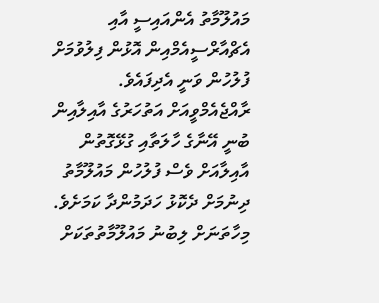މައުލޫމާތު އެންއައިސީ އާއި އެޗްއާރްސީއެމްއިން އޮޅުން ފިލުވުމަށް ފުލުހުން ވަނީ އެދިފައެވެ.
ރާއްޖެއެމްވީއަށް އަތުހަރުގެ އާއިލާއިން ބުނީ އޭނާގެ ހާލަތާއި ގުޅޭގޮތުން އާއިލާއަށް ވެސް ފުލުހުން މައުލޫމާތު ދިނުމަށް ދެކޮޅު ހަދަމުންދާ ކަމަށެވެ. މިހާތަނަށް ލިބުނު މައުލޫމާތުތަކަށް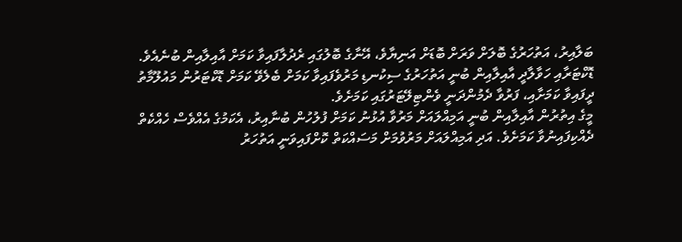ބަލާއިރު، އަތުހަރުގެ ބޮލަށް ވަރަށް ބޮޑަށް އަނިޔާވެ، އޭނާގެ ބޮލުގައި ރެދުލާފައިވާ ކަމަށް އާއިލާއިން ބުނެއެވެ.
ޑޮކްޓަރާއި ހަވާލާދީ އާއިލާއިން ބުނީ އަތުހަރުގެ ސިކުނޑި މަރުވެފައިވާ ކަމަށް ބެލެވޭ ކަމަށް ޑޮކްޓަރުން މައުލޫމާތު ދީފައިވާ ކަމަށާއި، ފަރުވާ ދެމުންދަނީ ވެންޓިލޭޓަރުގައި ކަމަށެވެ.
މީގެ އިތުރުން އާއިލާއިން ބުނީ އަމިއްލައަށް މަރުވާ އުޅުނު ކަމަށް ފުލުހުން ބުނާއިރު، އެކަމުގެ އެއްވެސް ހެއްކެތް ދެއްކިފައިނުވާ ކަމަށެވެ. އަދި އަމިއްލައަށް މަރުވުމަށް މަސައްކަތް ކޮށްފައިވަނީ އަތުހަރު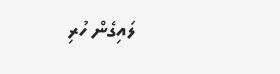ލައިގެން ހުރި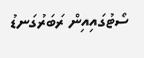ސޯޓުގައިއިން ރަބަރުގަނޑު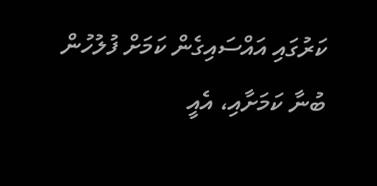ކަރުގައި އައްސައިގެން ކަމަށް ފުލުހުން ބުނާ ކަމަށާއި، އެއީ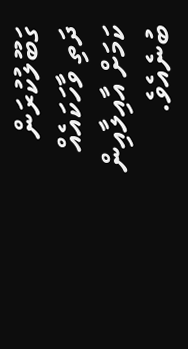ގަބޫލުކުރަން ދަތި ވާހަކައެއް ކަމަށް އާއިލާއިން ބުނެއެވެ.